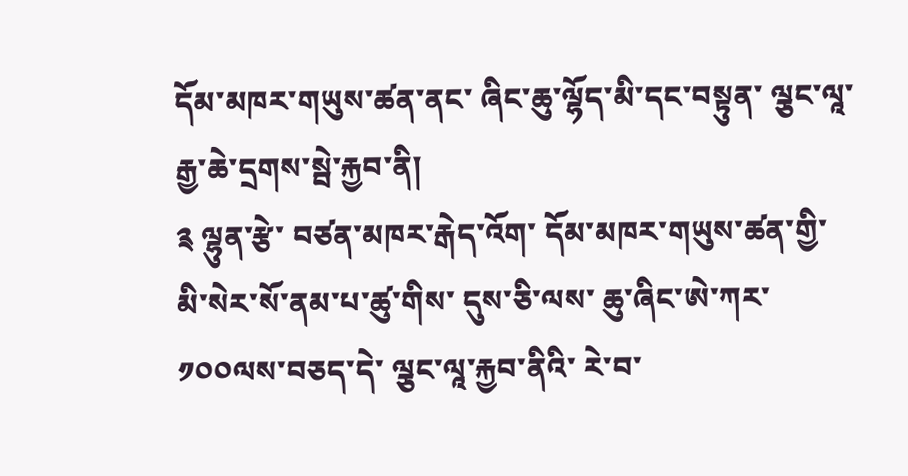དོམ་མཁར་གཡུས་ཚན་ནང་ ཞིང་ཆུ་ལྷོད་མི་དང་བསྟུན་ ལྕང་ལཱ་རྒྱ་ཆེ་དྲགས་སྦེ་རྐྱབ་ནི།
༉ ལྷུན་རྩེ་ བཙན་མཁར་རྒེད་འོག་ དོམ་མཁར་གཡུས་ཚན་གྱི་ མི་སེར་སོ་ནམ་པ་ཚུ་གིས་ དུས་ཅི་ལས་ ཆུ་ཞིང་ཨེ་ཀར་༡༠༠ལས་བཅད་དེ་ ལྕང་ལཱ་རྐྱབ་ནིའི་ རེ་བ་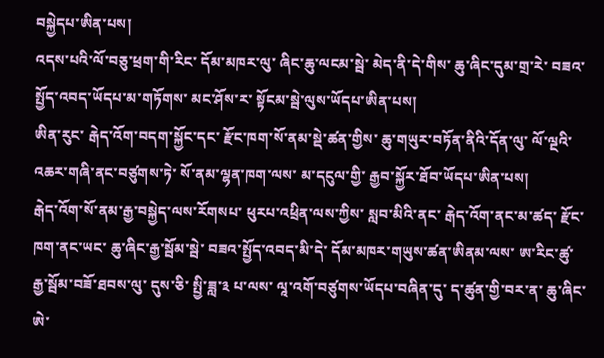བསྐྱེདཔ་ཨིན་པས།
འདས་པའི་ལོ་བཅུ་ཕྲག་གི་རིང་ དོམ་མཁར་ལུ་ ཞིང་ཆུ་ལངམ་སྦེ་ མེད་ནི་དེ་གིས་ ཆུ་ཞིང་དུམ་གྲ་རེ་ བཟའ་སྤྱོད་འབད་ཡོདཔ་མ་གཏོགས་ མང་ཤོས་ར་ སྟོངམ་སྦེ་ལུས་ཡོདཔ་ཨིན་པས།
ཨིན་རུང་ རྒེད་འོག་བདག་སྐྱོང་དང་ རྫོང་ཁག་སོ་ནམ་སྡེ་ཚན་གྱིས་ ཆུ་གཡུར་བཏོན་ནིའི་དོན་ལུ་ ལོ་ལྔའི་འཆར་གཞི་ནང་བཙུགས་ཏེ་ སོ་ནམ་ལྷན་ཁག་ལས་ མ་དངུལ་གྱི་ རྒྱབ་སྐྱོར་ཐོབ་ཡོདཔ་ཨིན་པས།
རྒེད་འོག་སོ་ནམ་རྒྱ་བསྐྱེད་ལས་རོགསཔ་ ཕུརཔ་འཕྲིན་ལས་ཀྱིས་ སླབ་མིའི་ནང་ རྒེད་འོག་ནང་མ་ཚད་ རྫོང་ཁག་ནང་ཡང་ ཆུ་ཞིང་རྒྱ་སྦོམ་སྦེ་ བཟའ་སྤྱོད་འབད་མི་དེ་ དོམ་མཁར་གཡུས་ཚན་ཨིནམ་ལས་ ཨ་རིང་ཚུ་ རྒྱ་སྦོམ་བཟོ་ཐབས་ལུ་ དུས་ཅི་ སྤྱི་ཟླ་༣ པ་ལས་ ལཱ་འགོ་བཙུགས་ཡོདཔ་བཞིན་དུ་ ད་ཚུན་གྱི་བར་ན་ ཆུ་ཞིང་ཨེ་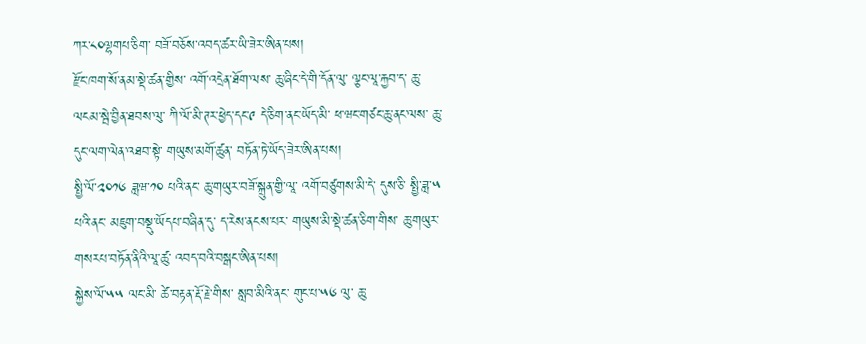ཀར་༨༠ལྷགཔ་ཅིག་ བཟོ་བཅོས་འབད་ཚར་ཡི་ཟེར་ཨིན་པས།
རྫོང་ཁག་སོ་ནམ་སྡེ་ཚན་གྱིས་ འགོ་འདྲེན་ཐོག་ལས་ ཆུ་ཞིང་དེ་གི་དོན་ལུ་ ལྕང་ལཱ་རྐྱབ་ད་ ཆུ་ལངམ་སྦེ་བྱིན་ཐབས་ལུ་ ཀི་ལོ་མི་ཊར་ཕྱེད་དང་༩ དེ་ཅིག་ནང་ཡོད་མི་ ཕ་ཝང་གཙང་ཆུ་ནང་ལས་ ཆུ་དུང་ལག་ལེན་འཐབ་སྟེ་ གཡུས་མགོ་ཚུན་ བཏོན་ཏེ་ཡོད་ཟེར་ཨིན་པས།
སྤྱི་ལོ་༢༠༡༦ ཟླཝ་༡༠ པའི་ནང་ ཆུ་གཡུར་བཟོ་སྐྲུན་གྱི་ལཱ་ འགོ་བཙུགས་མི་དེ་ དུས་ཅི་ སྤྱི་ཟླ་༥ པའི་ནང་ མཇུག་བསྡུ་ཡོདཔ་བཞིན་དུ་ ད་རེས་ནངས་པར་ གཡུས་མི་སྡེ་ཚན་ཅིག་གིས་ ཆུ་གཡུར་གསརཔ་བཏོན་ནིའི་ལཱ་ཚུ་ འབད་བའི་བསྒང་ཨིན་པས།
སྐྱེས་ལོ་༥༥ ལང་མི་ ཚེ་བརྟན་རྡོ་རྗེ་གིས་ སླབ་མིའི་ནང་ གུང་པ་༥༦ ལུ་ ཆུ་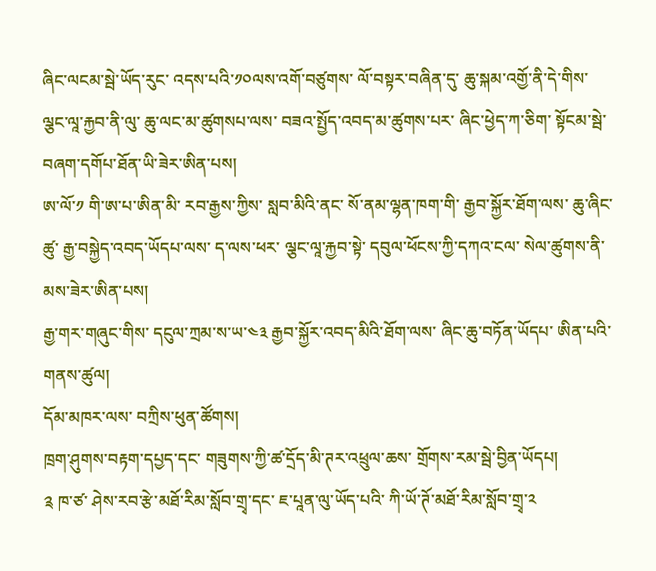ཞིང་ལངམ་སྦེ་ཡོད་རུང་ འདས་པའི་༡༠ལས་འགོ་བཙུགས་ ལོ་བསྟར་བཞིན་དུ་ ཆུ་སྐམ་འགྱོ་ནི་དེ་གིས་ ལྕང་ལཱ་རྐྱབ་ནི་ལུ་ ཆུ་ལང་མ་ཚུགསཔ་ལས་ བཟའ་སྤྱོད་འབད་མ་ཚུགས་པར་ ཞིང་ཕྱེད་ཀ་ཅིག་ སྟོངམ་སྦེ་བཞག་དགོཔ་ཐོན་ཡི་ཟེར་ཨིན་པས།
ཨ་ལོ་༡ གི་ཨ་པ་ཨིན་མི་ རབ་རྒྱས་ཀྱིས་ སླབ་མིའི་ནང་ སོ་ནམ་ལྷན་ཁག་གི་ རྒྱབ་སྐྱོར་ཐོག་ལས་ ཆུ་ཞིང་ཚུ་ རྒྱ་བསྐྱེད་འབད་ཡོདཔ་ལས་ ད་ལས་ཕར་ ལྕང་ལཱ་རྐྱབ་སྟེ་ དབུལ་ཕོངས་ཀྱི་དཀའ་ངལ་ སེལ་ཚུགས་ནི་མས་ཟེར་ཨིན་པས།
རྒྱ་གར་གཞུང་གིས་ དངུལ་ཀྲམ་ས་ཡ་༤༣ རྒྱབ་སྐྱོར་འབད་མིའི་ཐོག་ལས་ ཞིང་ཆུ་བཏོན་ཡོདཔ་ ཨིན་པའི་གནས་ཚུལ།
དོམ་མཁར་ལས་ བཀྲིས་ཕུན་ཚོགས།
ཁྲག་ཤུགས་བརྟག་དཔྱད་དང་ གཟུགས་ཀྱི་ཚ་དྲོད་མི་ཊར་འཕྲུལ་ཆས་ གྲོགས་རམ་སྦེ་བྱིན་ཡོདཔ།
༉ ཁ་ཙ་ ཤེས་རབ་རྩེ་མཐོ་རིམ་སློབ་གྲྭ་དང་ ཇ་པཱན་ལུ་ཡོད་པའི་ ཀི་ཡོ་ཊོ་མཐོ་རིམ་སློབ་གྲྭ་༢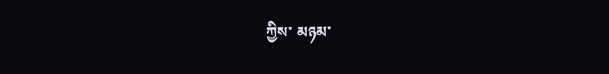ཀྱིས་ མཉམ་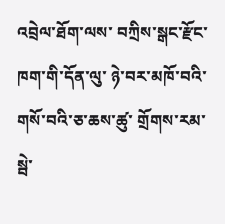འབྲེལ་ཐོག་ལས་ བཀྲིས་སྒང་རྫོང་ཁག་གི་དོན་ལུ་ ཉེ་བར་མཁོ་བའི་ གསོ་བའི་ཅ་ཆས་ཚུ་ གྲོགས་རམ་སྦེ་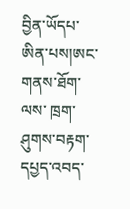བྱིན་ཡོདཔ་ཨིན་པས།ཨང་གནས་ཐོག་ལས་ ཁྲག་ཤུགས་བརྟག་དཔྱད་འབད་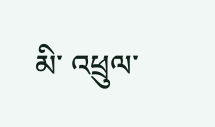མི་ འཕྲུལ་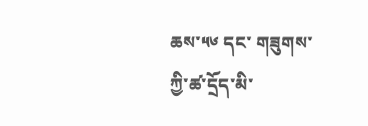ཆས་༥༦ དང་ གཟུགས་ཀྱི་ཚ་དྲོད་མི་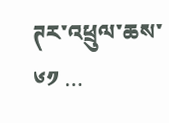ཊར་འཕྲུལ་ཆས་༦༡ …